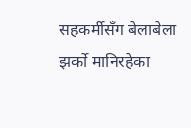सहकर्मीसँग बेलाबेला झर्को मानिरहेका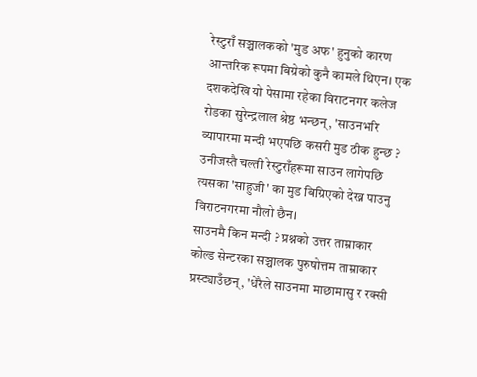रेस्टुराँ सञ्चालकको 'मुड अफ' हुनुको कारण आन्तरिक रूपमा बिग्रेको कुनै कामले थिएन। एक दशकदेखि यो पेसामा रहेका विराटनगर कलेज रोडका सुरेन्द्रलाल श्रेष्ठ भन्छन्, 'साउनभरि व्यापारमा मन्दी भएपछि कसरी मुड ठीक हुन्छ ? उनीजस्तै चल्ती रेस्टुराँहरूमा साउन लागेपछि त्यसका 'साहुजी' का मुड बिग्रिएको देख्न पाउनु विराटनगरमा नौलो छैन।
साउनमै किन मन्दी ? प्रश्नको उत्तर ताम्राकार कोल्ड सेन्टरका सञ्चालक पुरुषोत्तम ताम्राकार प्रस्ट्याउँछन्, 'धेरैले साउनमा माछामासु र रक्सी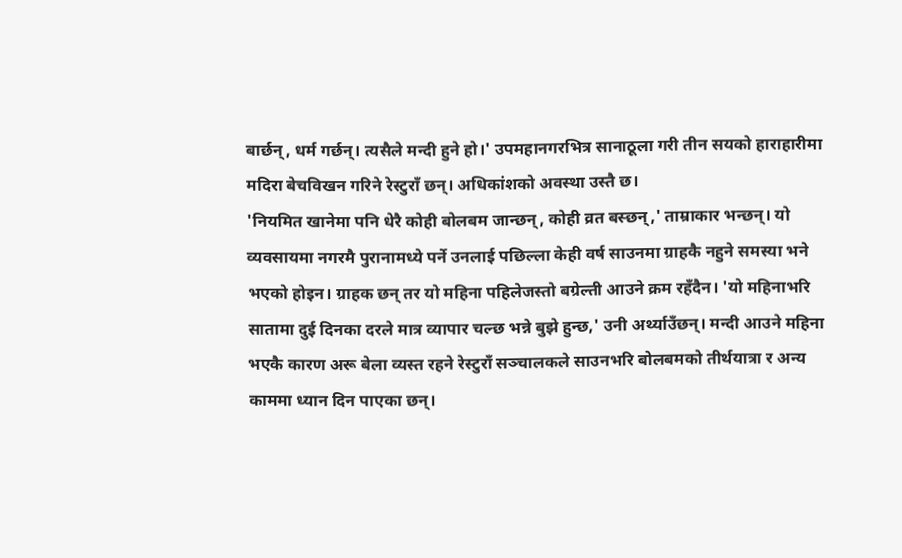बार्छन्, धर्म गर्छन्। त्यसैले मन्दी हुने हो।' उपमहानगरभित्र सानाठूला गरी तीन सयको हाराहारीमा मदिरा बेचविखन गरिने रेस्टुराँ छन्। अधिकांशको अवस्था उस्तै छ।
'नियमित खानेमा पनि धेरै कोही बोलबम जान्छन्, कोही व्रत बस्छन्,' ताम्राकार भन्छन्। यो व्यवसायमा नगरमै पुरानामध्ये पर्ने उनलाई पछिल्ला केही वर्ष साउनमा ग्राहकै नहुने समस्या भने भएको होइन। ग्राहक छन् तर यो महिना पहिलेजस्तो बग्रेल्ती आउने क्रम रहँदैन। 'यो महिनाभरि सातामा दुई दिनका दरले मात्र व्यापार चल्छ भन्ने बुझे हुन्छ,' उनी अर्थ्याउँछन्। मन्दी आउने महिना भएकै कारण अरू बेला व्यस्त रहने रेस्टुराँ सञ्चालकले साउनभरि बोलबमको तीर्थयात्रा र अन्य काममा ध्यान दिन पाएका छन्।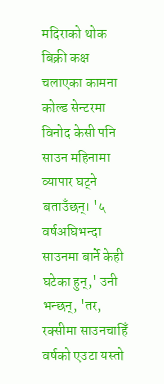मदिराको थोक बिक्री कक्ष चलाएका कामना कोल्ड सेन्टरमा विनोद केसी पनि साउन महिनामा व्यापार घट्ने बताउँछन्। '५ वर्षअघिभन्दा साउनमा बार्ने केही घटेका हुन्,' उनी भन्छन्, 'तर, रक्सीमा साउनचाहिँ वर्षको एउटा यस्तो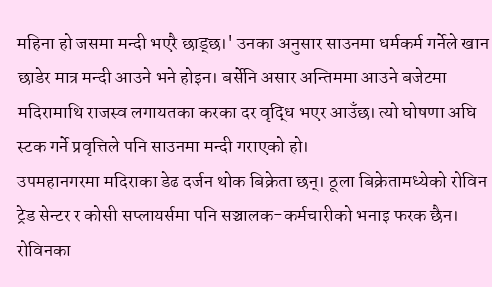महिना हो जसमा मन्दी भएरै छाड्छ।' उनका अनुसार साउनमा धर्मकर्म गर्नेले खान छाडेर मात्र मन्दी आउने भने होइन। बर्सेनि असार अन्तिममा आउने बजेटमा मदिरामाथि राजस्व लगायतका करका दर वृद्धि भएर आउँछ। त्यो घोषणा अघि स्टक गर्ने प्रवृत्तिले पनि साउनमा मन्दी गराएको हो।
उपमहानगरमा मदिराका डेढ दर्जन थोक बिक्रेता छन्। ठूला बिक्रेतामध्येको रोविन ट्रेड सेन्टर र कोसी सप्लायर्समा पनि सञ्चालक-कर्मचारीको भनाइ फरक छैन। रोविनका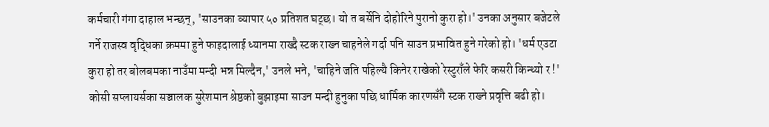कर्मचारी गंगा दाहाल भन्छन्, 'साउनका व्यापार ५० प्रतिशत घट्छ। यो त बर्सेनि दोहोरिने पुरानो कुरा हो।' उनका अनुसार बजेटले गर्ने राजस्व वृद्धिका क्रममा हुने फाइदालाई ध्यानमा राख्दै स्टक राख्न चाहनेले गर्दा पनि साउन प्रभावित हुने गरेको हो। 'धर्म एउटा कुरा हो तर बोलबमका नाउँमा मन्दी भन्न मिल्दैन,' उनले भने, 'चाहिने जति पहिल्यै किनेर राखेको रेस्टुराँले फेरि कसरी किन्थ्यो र !'
कोसी सप्लायर्सका सञ्चालक सुरेशमान श्रेष्ठको बुझाइमा साउन मन्दी हुनुका पछि धार्मिक कारणसँगै स्टक राख्ने प्रवृत्ति बढी हो।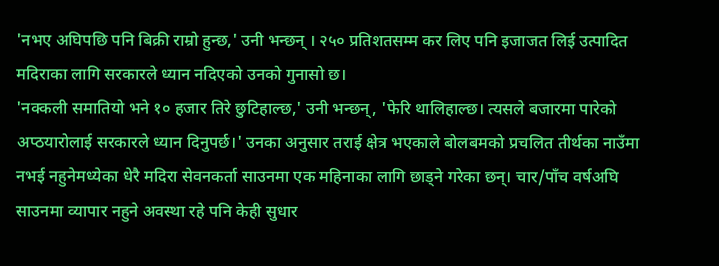'नभए अघिपछि पनि बिक्री राम्रो हुन्छ,' उनी भन्छन् । २५० प्रतिशतसम्म कर लिए पनि इजाजत लिई उत्पादित मदिराका लागि सरकारले ध्यान नदिएको उनको गुनासो छ।
'नक्कली समातियो भने १० हजार तिरे छुटिहाल्छ,' उनी भन्छन्, 'फेरि थालिहाल्छ। त्यसले बजारमा पारेको अप्ठयारोलाई सरकारले ध्यान दिनुपर्छ।' उनका अनुसार तराई क्षेत्र भएकाले बोलबमको प्रचलित तीर्थका नाउँमा नभई नहुनेमध्येका धेरै मदिरा सेवनकर्ता साउनमा एक महिनाका लागि छाड्ने गरेका छन्। चार/पाँच वर्षअघि साउनमा व्यापार नहुने अवस्था रहे पनि केही सुधार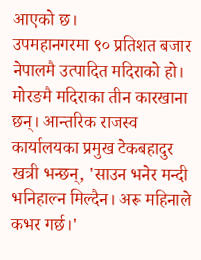आएको छ।
उपमहानगरमा ९० प्रतिशत बजार नेपालमै उत्पादित मदिराको हो। मोरङमै मदिराका तीन कारखाना छन्। आन्तरिक राजस्व कार्यालयका प्रमुख टेकबहादुर खत्री भन्छन्, 'साउन भनेर मन्दी भनिहाल्न मिल्दैन। अरू महिनाले कभर गर्छ।'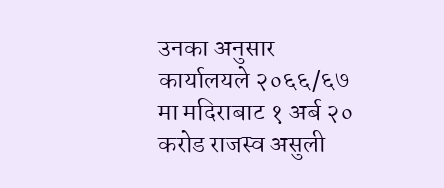उनका अनुसार कार्यालयले २०६६/६७ मा मदिराबाट १ अर्ब २० करोड राजस्व असुली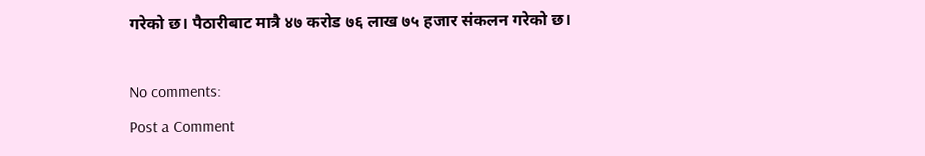गरेको छ। पैठारीबाट मात्रै ४७ करोड ७६ लाख ७५ हजार संकलन गरेको छ।

No comments:
Post a Comment